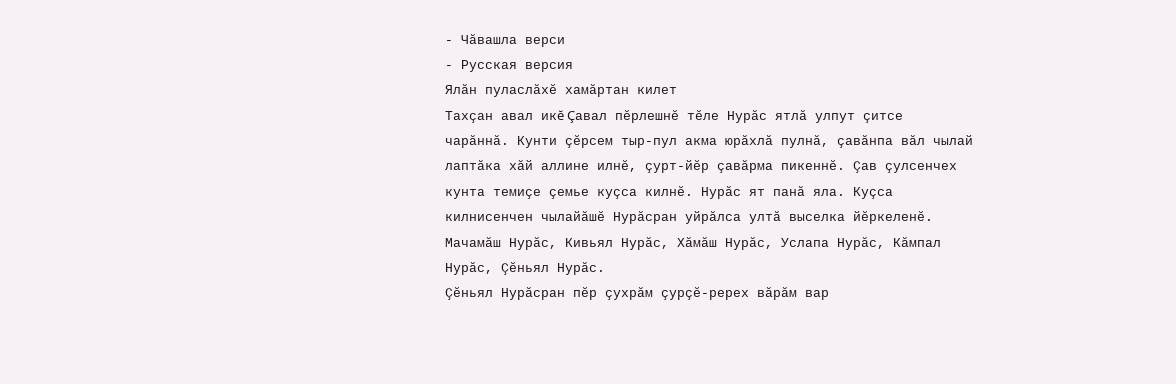- Чăвашла верси
- Русская версия
Ялăн пуласлăхĕ хамăртан килет
Тахçан авал икĕ Çавал пĕрлешнĕ тĕле Нурăс ятлă улпут çитсе чарăннă. Кунти çĕрсем тыр-пул акма юрăхлă пулнă, çавăнпа вăл чылай лаптăка хăй аллине илнĕ, çурт-йĕр çавăрма пикеннĕ. Çав çулсенчех кунта темиçе çемье куçса килнĕ. Нурăс ят панă яла. Куçса килнисенчен чылайăшĕ Нурăсран уйрăлса ултă выселка йĕркеленĕ. Мачамăш Нурăс, Кивьял Нурăс, Хăмăш Нурăс, Услапа Нурăс, Кăмпал Нурăс, Çĕньял Нурăс.
Çĕньял Нурăсран пĕр çухрăм çурçĕ-ререх вăрăм вар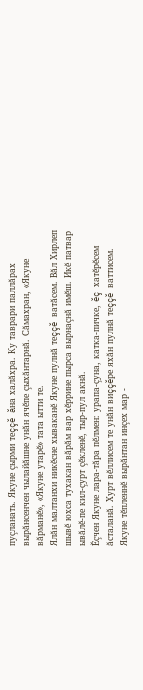пуçланать. Якуне çырми теççĕ ăна халăхра. Ку таврари паллăрах вырăнсенчен чылайăшне унăн ячĕпе çыхăнтарнă. Сăмахран, «Якуне вăрманĕ», «Якуне утарĕ» тата ытти те.
Ялăн малтанхи никĕсне хываканĕ Якуне пулнă теççĕ ватăсем. Вăл Хирлеп шывĕ юхса тухакан вăрăм вар хĕррине пырса вырнаçнă имĕш. Икĕ патвар ывăлĕ-пе кил-çурт çĕкленĕ, тыр-пул акнă.
Ĕçчен Якуне лара-тăра пĕлмен: урапа-çуна, катка-пичке, ĕç хатĕрĕсем ăсталанă. Хурт вĕллисем те унăн виççĕре яхăн пулнă теççĕ ваттисем.
Якуне тĕпленнĕ вырăнтан инçех мар -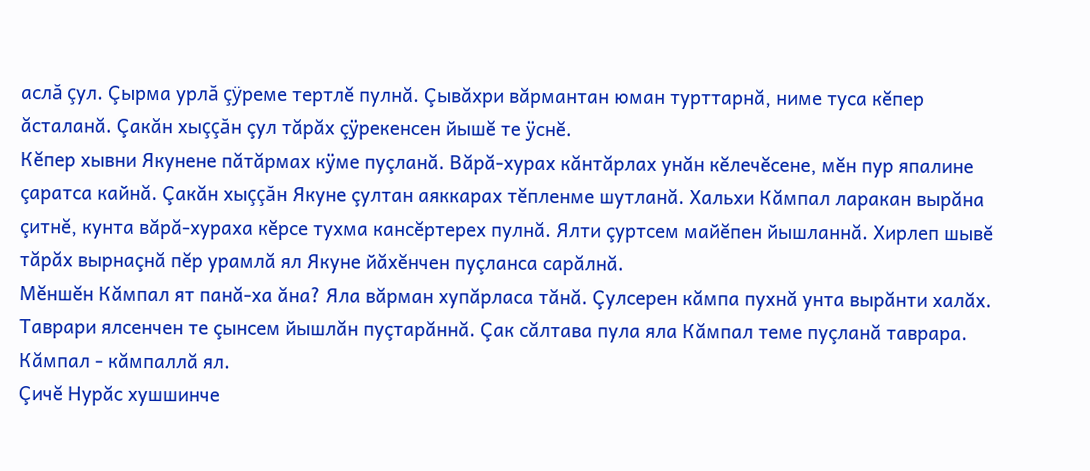аслă çул. Çырма урлă çÿреме тертлĕ пулнă. Çывăхри вăрмантан юман турттарнă, ниме туса кĕпер ăсталанă. Çакăн хыççăн çул тăрăх çÿрекенсен йышĕ те ÿснĕ.
Кĕпер хывни Якунене пăтăрмах кÿме пуçланă. Вăрă-хурах кăнтăрлах унăн кĕлечĕсене, мĕн пур япалине çаратса кайнă. Çакăн хыççăн Якуне çултан аяккарах тĕпленме шутланă. Хальхи Кăмпал ларакан вырăна çитнĕ, кунта вăрă-хураха кĕрсе тухма кансĕртерех пулнă. Ялти çуртсем майĕпен йышланнă. Хирлеп шывĕ тăрăх вырнаçнă пĕр урамлă ял Якуне йăхĕнчен пуçланса сарăлнă.
Мĕншĕн Кăмпал ят панă-ха ăна? Яла вăрман хупăрласа тăнă. Çулсерен кăмпа пухнă унта вырăнти халăх. Таврари ялсенчен те çынсем йышлăн пуçтарăннă. Çак сăлтава пула яла Кăмпал теме пуçланă таврара. Кăмпал - кăмпаллă ял.
Çичĕ Нурăс хушшинче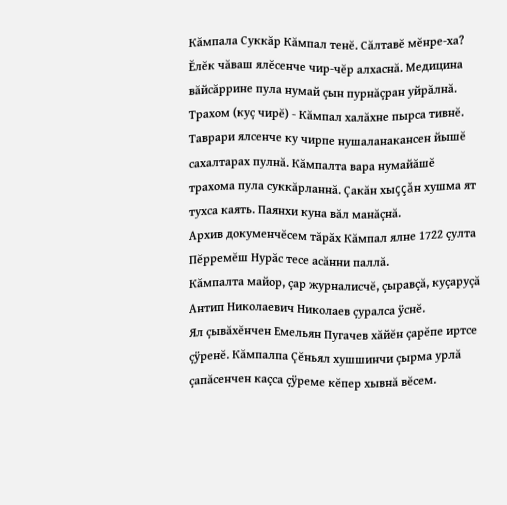Кăмпала Суккăр Кăмпал тенĕ. Сăлтавĕ мĕнре-ха? Ĕлĕк чăваш ялĕсенче чир-чĕр алхаснă. Медицина вăйсăррине пула нумай çын пурнăçран уйрăлнă. Трахом (куç чирĕ) - Кăмпал халăхне пырса тивнĕ. Таврари ялсенче ку чирпе нушаланакансен йышĕ сахалтарах пулнă. Кăмпалта вара нумайăшĕ трахома пула суккăрланнă. Çакăн хыççăн хушма ят тухса каять. Паянхи куна вăл манăçнă.
Архив докуменчĕсем тăрăх Кăмпал ялне 1722 çулта Пĕрремĕш Нурăс тесе асăнни паллă.
Кăмпалта майор, çар журналисчĕ, çыравçă, куçаруçă Антип Николаевич Николаев çуралса ÿснĕ.
Ял çывăхĕнчен Емельян Пугачев хăйĕн çарĕпе иртсе çÿренĕ. Кăмпалпа Çĕньял хушшинчи çырма урлă çапăсенчен каçса çÿреме кĕпер хывнă вĕсем.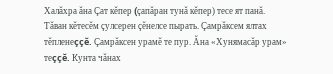Халăхра ăна Çат кĕпер (çапăран тунă кĕпер) тесе ят панă.
Тăван кĕтесĕм çулсерен çĕнелсе пырать. Çамрăксем ялтах тĕпленеççĕ. Çамрăксен урамĕ те пур. Ăна «Хунямасăр урам» теççĕ. Кунта чăнах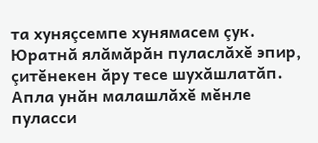та хуняçсемпе хунямасем çук.
Юратнă ялăмăрăн пуласлăхĕ эпир, çитĕнекен ăру тесе шухăшлатăп. Апла унăн малашлăхĕ мĕнле пуласси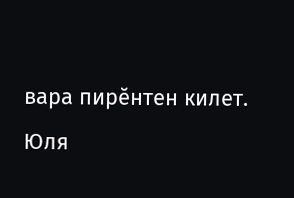вара пирĕнтен килет.
Юля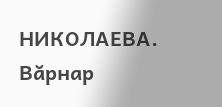НИКОЛАЕВА.
Вăрнар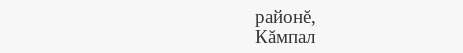районĕ,
Кăмпал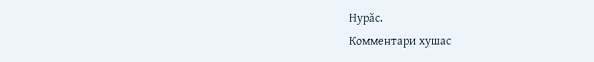Нурăс.
Комментари хушас